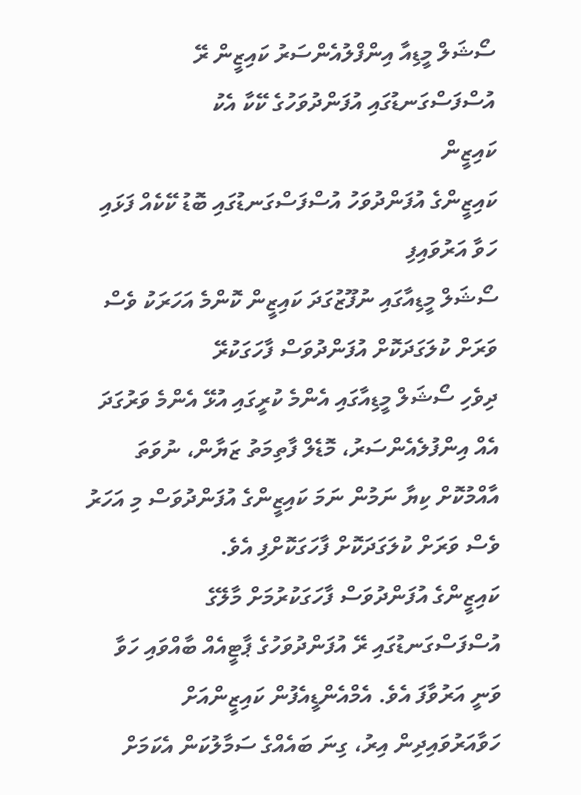ސޯޝަލް މީޑިއާ އިންފްލުއެންސަރު ކައިޒީން ރޭ އުސްފަސްގަނޑުގައި އުފަންދުވަހުގެ ކޭކާ އެކު
ކައިޒީން
ކައިޒީންގެ އުފަންދުވަހު އުސްފަސްގަނޑުގައި ބޮޑު ކޭކެއް ފަޅައި ހަވާ އަރުވައިފި
ސޯޝަލް މީޑިއާގައި ނުފޫޒުގަދަ ކައިޒީން ކޮންމެ އަހަރަކު ވެސް ވަރަށް ކުލަގަދަކޮށް އުފަންދުވަސް ފާހަގަކުރޭ
ދިވެހި ސޯޝަލް މީޑިއާގައި އެންމެ ކުރީގައި އުޅޭ އެންމެ ވަރުގަދަ އެއް އިންފުލެއެންސަރު، މޮޑެލް ފާތިމަތު ޒަޔާން، ނުވަތަ އާއްމުކޮށް ކިޔާ ނަމުން ނަމަ ކައިޒީންގެ އުފަންދުވަސް މި އަހަރު ވެސް ވަރަށް ކުލަގަދަކޮށް ފާހަގަކޮށްފި އެވެ.
ކައިޒީންގެ އުފަންދުވަސް ފާހަގަކުރުމަށް މާލޭގެ އުސްފަސްގަނޑުގައި ރޭ އުފަންދުވަހުގެ ޕާޓީއެއް ބާއްވައި ހަވާ ވަނީ އަރުވާފަ އެވެ. އެމްއެންޑީއެފުން ކައިޒީންއަށް ހަވާއަރުވައިދިން އިރު، ގިނަ ބައެއްގެ ސަމާލުކަން އެކަމަށް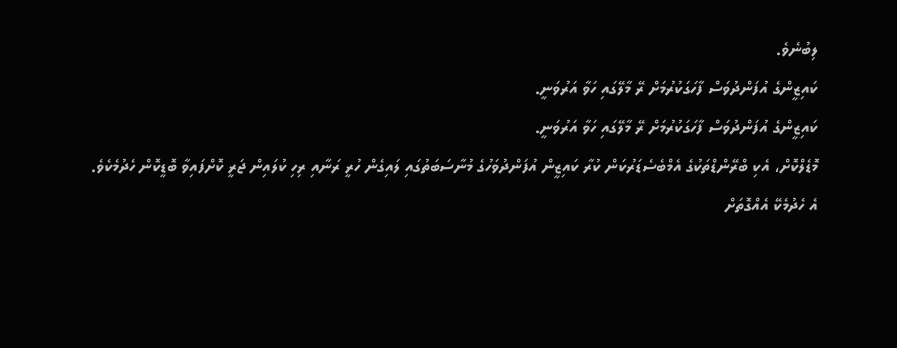ލިބުނެވެ.
ކައިޒީންގެ އުފަންދުވަސް ފާހަގަކުރުމަށް ރޭ މާލޭގައި ހަވާ އަރުވަނީ.
ކައިޒީންގެ އުފަންދުވަސް ފާހަގަކުރުމަށް ރޭ މާލޭގައި ހަވާ އަރުވަނީ.
މޮޑެލްކޮށް، އެކި ބްރޭންޑްތަކުގެ އެމްބެސެޑަރުކަން ކުރާ ކައިޒީން އުފަންދުވަހުގެ މުނާސަބަތުގައި ލައިގެން ހުރީ ރަނާއި ރިހި ކުލައިން ޖަރީ ކޮށްފައިވާ ބޮޑީކޮން ހެދުމެކެވެ.
އެ ހެދުމެކޭ އެއްގޮތަށް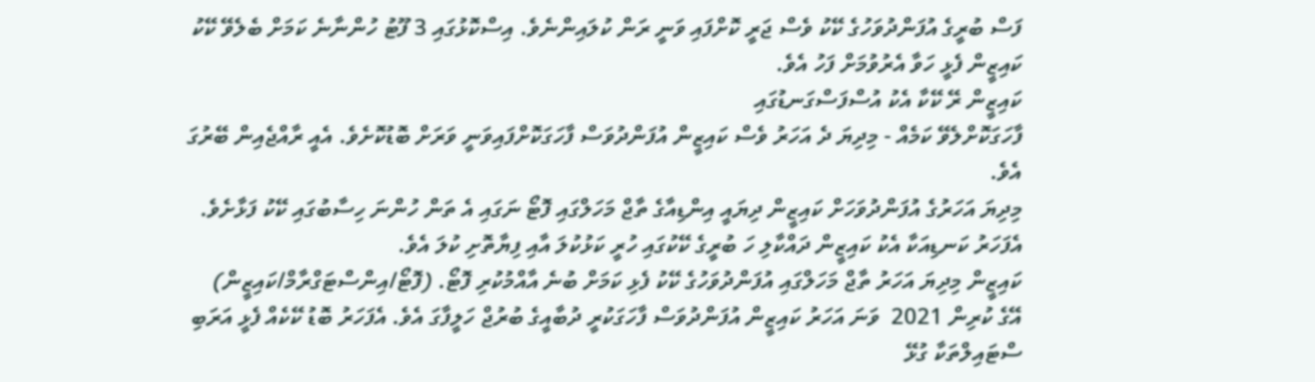ފަސް ބުރީގެ އުފަންދުވަހުގެ ކޭކު ވެސް ޖަރީ ކޮށްފައި ވަނީ ރަން ކުލައިންނެވެ. އިސްކޮޅުގައި 3 ފޫޓު ހުންނާނެ ކަމަށް ބެލެވޭ ކޭކު ކައިޒީން ފެޅީ ހަވާ އެރުވުމަށް ފަހު އެވެ.
ކައިޒީން ރޭ ކޭކާ އެކު އުސްފަސްގަނޑުގައި
ފާހަގަކޮށްލެވޭ ކަމެއް - މިދިޔަ ދެ އަހަރު ވެސް ކައިޒީން އުފަންދުވަސް ފާހަގަކޮށްފައިވަނީ ވަރަށް ބޮޑުކޮށެވެ. އެއީ ރާއްޖެއިން ބޭރުގަ އެވެ.
މިދިޔަ އަހަރުގެ އުފަންދުވަހަށް ކައިޒީން ދިޔައީ އިންޑިއާގެ ތާޖް މަހަލްގައި ފޮޓޯ ނަގައި އެ ތަން ހުންނަ ހިސާބުގައި ކޭކު ފަޅާށެވެ. އެފަހަރު ކަނޑިއަކާ އެކު ކައިޒީން ދައްކާލި ހަ ބުރީގެ ކޭކުގައި ހުރީ ކަޅުކުލަ އާއި ފިޔާތޮށި ކުލަ އެވެ.
ކައިޒީން މިދިޔަ އަހަރު ތާޖް މަހަލްގައި އުފަންދުވަހުގެ ކޭކު ފެޅި ކަމަށް ބުނެ އާއްމުކުރި ފޮޓޯ. (ފޮޓޯ/އިންސްޓަގްރާމް/ކައިޒީން)
އޭގެ ކުރިން 2021  ވަނަ އަހަރު ކައިޒީން އުފަންދުވަސް ފާހަގަކުރީ ދުބާއީގެ ބުރުޖް ހަލީފާގަ އެވެ. އެފަހަރު ބޮޑު ކޭކެއް ފެޅީ އަރަބި ސްޓައިލްތަކާ ގުޅޭ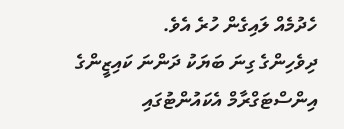ހެދުމެއް ލައިގެން ހުރެ އެވެ.
ދިވެހިންގެ ގިނަ ބަޔަކު ދަންނަ ކައިޒީންގެ އިންސްޓަގްރާމް އެކައުންޓުގައި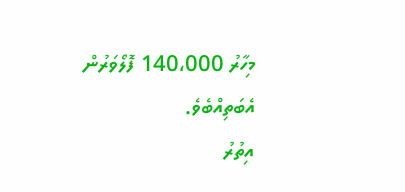މިހާރު 140،000 ފޮލޯވަރުން އެބަތިއްބެވެ.
އިތުރު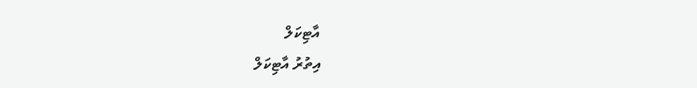އާޓިކަލް
އިތުރު އާޓިކަލް